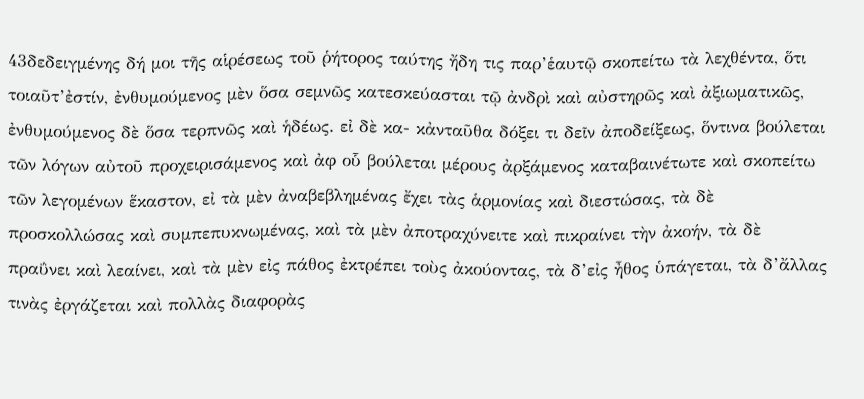43δεδειγμένης δή μοι τῆς αἱρέσεως τοῦ ῥήτορος ταύτης ἤδη τις παρ’ἑαυτῷ σκοπείτω τὰ λεχθέντα, ὅτι τοιαῦτ’ἐστίν, ἐνθυμούμενος μὲν ὅσα σεμνῶς κατεσκεύασται τῷ ἀνδρὶ καὶ αὐστηρῶς καὶ ἀξιωματικῶς, ἐνθυμούμενος δὲ ὅσα τερπνῶς καὶ ἡδέως. εἰ δὲ κα- κἀνταῦθα δόξει τι δεῖν ἀποδείξεως, ὅντινα βούλεται τῶν λόγων αὐτοῦ προχειρισάμενος καὶ ἀφ οὗ βούλεται μέρους ἀρξάμενος καταβαινέτωτε καὶ σκοπείτω τῶν λεγομένων ἕκαστον, εἰ τὰ μὲν ἀναβεβλημένας ἔχει τὰς ἁρμονίας καὶ διεστώσας, τὰ δὲ προσκολλώσας καὶ συμπεπυκνωμένας, καὶ τὰ μὲν ἀποτραχύνειτε καὶ πικραίνει τὴν ἀκοήν, τὰ δὲ πραΰνει καὶ λεαίνει, καὶ τὰ μὲν εἰς πάθος ἐκτρέπει τοὺς ἀκούοντας, τὰ δ’εἰς ἦθος ὑπάγεται, τὰ δ’ἄλλας τινὰς ἐργάζεται καὶ πολλὰς διαφορὰς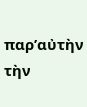παρ’αὐτὴν τὴν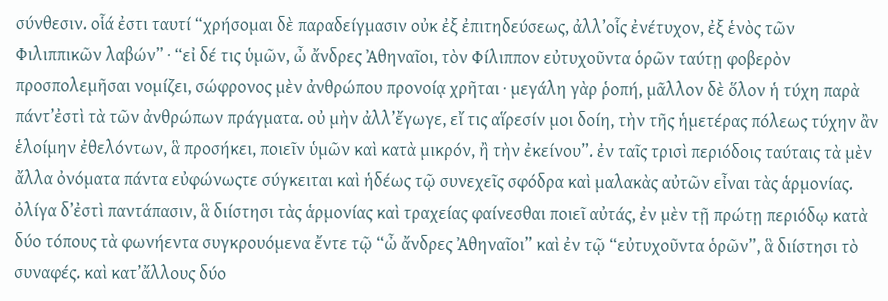σύνθεσιν. οἷά ἐστι ταυτί “χρήσομαι δὲ παραδείγμασιν οὐκ ἐξ ἐπιτηδεύσεως, ἀλλ’οἷς ἐνέτυχον, ἐξ ἑνὸς τῶν Φιλιππικῶν λαβών” · “εἰ δέ τις ὑμῶν, ὦ ἄνδρες Ἀθηναῖοι, τὸν Φίλιππον εὐτυχοῦντα ὁρῶν ταύτῃ φοβερὸν προσπολεμῆσαι νομίζει, σώφρονος μὲν ἀνθρώπου προνοίᾳ χρῆται · μεγάλη γὰρ ῥοπή, μᾶλλον δὲ ὅλον ἡ τύχη παρὰ πάντ’ἐστὶ τὰ τῶν ἀνθρώπων πράγματα. οὐ μὴν ἀλλ’ἔγωγε, εἴ τις αἵρεσίν μοι δοίη, τὴν τῆς ἡμετέρας πόλεως τύχην ἂν ἑλοίμην ἐθελόντων, ἃ προσήκει, ποιεῖν ὑμῶν καὶ κατὰ μικρόν, ἢ τὴν ἐκείνου”. ἐν ταῖς τρισὶ περιόδοις ταύταις τὰ μὲν ἄλλα ὀνόματα πάντα εὐφώνωςτε σύγκειται καὶ ἡδέως τῷ συνεχεῖς σφόδρα καὶ μαλακὰς αὐτῶν εἶναι τὰς ἁρμονίας. ὀλίγα δ’ἐστὶ παντάπασιν, ἃ διίστησι τὰς ἁρμονίας καὶ τραχείας φαίνεσθαι ποιεῖ αὐτάς, ἐν μὲν τῇ πρώτῃ περιόδῳ κατὰ δύο τόπους τὰ φωνήεντα συγκρουόμενα ἔντε τῷ “ὦ ἄνδρες Ἀθηναῖοι” καὶ ἐν τῷ “εὐτυχοῦντα ὁρῶν”, ἃ διίστησι τὸ συναφές. καὶ κατ’ἄλλους δύο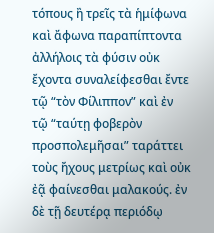τόπους ἢ τρεῖς τὰ ἡμίφωνα καὶ ἄφωνα παραπίπτοντα ἀλλήλοις τὰ φύσιν οὐκ ἔχοντα συναλείφεσθαι ἔντε τῷ “τὸν Φίλιππον” καὶ ἐν τῷ “ταύτῃ φοβερὸν προσπολεμῆσαι” ταράττει τοὺς ἤχους μετρίως καὶ οὐκ ἐᾷ φαίνεσθαι μαλακούς. ἐν δὲ τῇ δευτέρᾳ περιόδῳ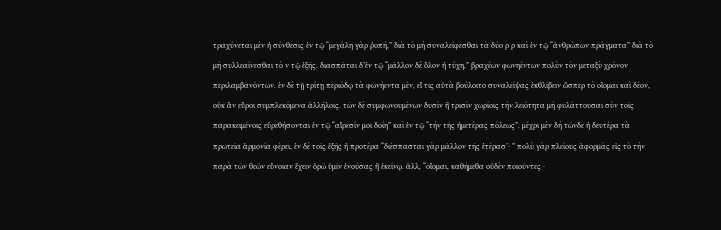τραχύνεται μὲν ἡ σύνθεσις ἐν τῷ “μεγάλη γὰρ ῥοπή,” διὰ τὸ μὴ συναλείφεσθαι τὰ δύο ρ ρ καὶ ἐν τῷ “ἀνθρώπων πράγματα” διὰ τὸ μὴ συλλεαίνεσθαι τὸ ν τῷ ἑξῆς. διασπᾶται δ’ἐν τῷ “μᾶλλον δὲ ὅλον ἡ τύχη,” βραχέων φωνηέντων πολὺν τὸν μεταξὺ χρόνον περιλαμβανόντων. ἐν δὲ τῇ τρίτῃ περιόδῳ τὰ φωνήεντα μέν, εἴ τις αὐτὰ βούλοιτο συναλείψας ἐκθλίβειν ὥσπερ τὸ οἴομαι καὶ δέον, οὐκ ἂν εὕροι συμπλεκόμενα ἀλλήλοις. τῶν δὲ συμφωνουμένων δυσὶν ἢ τρισὶν χωρίοις τὴν λειότητα μὴ φυλάττουσαι σὺν τοῖς παρακειμένοις εὑρεθήσονται ἐν τῷ “αἵρεσίν μοι δοίη” καὶ ἐν τῷ “τὴν τῆς ἡμετέρας πόλεως”. μέχρι μὲν δὴ τῶνδε ἡ δευτέρα τὰ πρωτεῖα ἁρμονία φέρει, ἐν δὲ τοῖς ἑξῆς ἡ προτέρα “διέσπασται γὰρ μᾶλλον τῆς ἑτέρασ’· ” πολὺ γὰρ πλείους ἀφορμὰς εἰς τὸ τὴν παρὰ τῶν θεῶν εὔνοιαν ἔχειν ὁρῶ ὑμῖν ἐνούσας ἢ ἐκείνῳ. ἀλλ, “οἴομαι, καθήμεθα οὐδὲν ποιοῦντες ·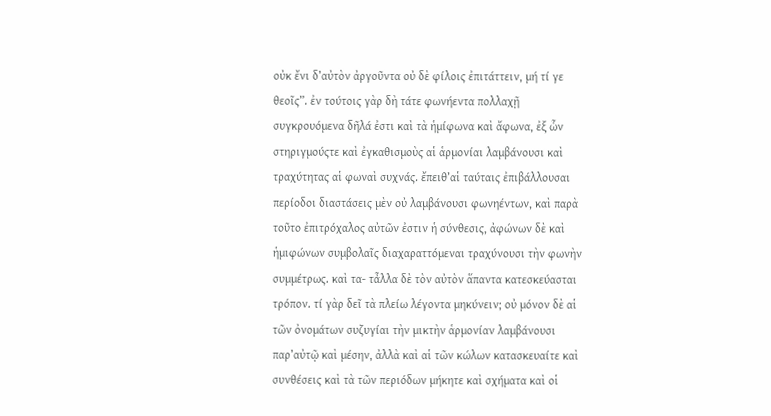οὐκ ἔνι δ’αὐτὸν ἀργοῦντα οὐ δὲ φίλοις ἐπιτάττειν, μή τί γε θεοῖς”. ἐν τούτοις γὰρ δὴ τάτε φωνήεντα πολλαχῇ συγκρουόμενα δῆλά ἐστι καὶ τὰ ἡμίφωνα καὶ ἄφωνα, ἐξ ὧν στηριγμούςτε καὶ ἐγκαθισμοὺς αἱ ἁρμονίαι λαμβάνουσι καὶ τραχύτητας αἱ φωναὶ συχνάς. ἔπειθ’αἱ ταύταις ἐπιβάλλουσαι περίοδοι διαστάσεις μὲν οὐ λαμβάνουσι φωνηέντων, καὶ παρὰ τοῦτο ἐπιτρόχαλος αὐτῶν ἐστιν ἡ σύνθεσις, ἀφώνων δὲ καὶ ἡμιφώνων συμβολαῖς διαχαραττόμεναι τραχύνουσι τὴν φωνὴν συμμέτρως. καὶ τα- τἆλλα δὲ τὸν αὐτὸν ἅπαντα κατεσκεύασται τρόπον. τί γὰρ δεῖ τὰ πλείω λέγοντα μηκύνειν; οὐ μόνον δὲ αἱ τῶν ὀνομάτων συζυγίαι τὴν μικτὴν ἁρμονίαν λαμβάνουσι παρ’αὐτῷ καὶ μέσην, ἀλλὰ καὶ αἱ τῶν κώλων κατασκευαίτε καὶ συνθέσεις καὶ τὰ τῶν περιόδων μήκητε καὶ σχήματα καὶ οἱ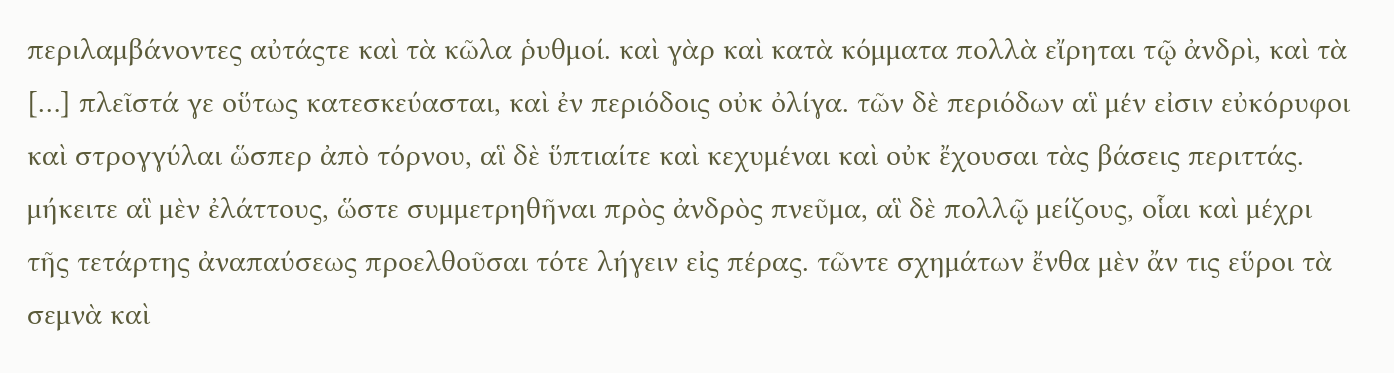περιλαμβάνοντες αὐτάςτε καὶ τὰ κῶλα ῥυθμοί. καὶ γὰρ καὶ κατὰ κόμματα πολλὰ εἴρηται τῷ ἀνδρὶ, καὶ τὰ […] πλεῖστά γε οὕτως κατεσκεύασται, καὶ ἐν περιόδοις οὐκ ὀλίγα. τῶν δὲ περιόδων αἳ μέν εἰσιν εὐκόρυφοι καὶ στρογγύλαι ὥσπερ ἀπὸ τόρνου, αἳ δὲ ὕπτιαίτε καὶ κεχυμέναι καὶ οὐκ ἔχουσαι τὰς βάσεις περιττάς. μήκειτε αἳ μὲν ἐλάττους, ὥστε συμμετρηθῆναι πρὸς ἀνδρὸς πνεῦμα, αἳ δὲ πολλῷ μείζους, οἷαι καὶ μέχρι τῆς τετάρτης ἀναπαύσεως προελθοῦσαι τότε λήγειν εἰς πέρας. τῶντε σχημάτων ἔνθα μὲν ἄν τις εὕροι τὰ σεμνὰ καὶ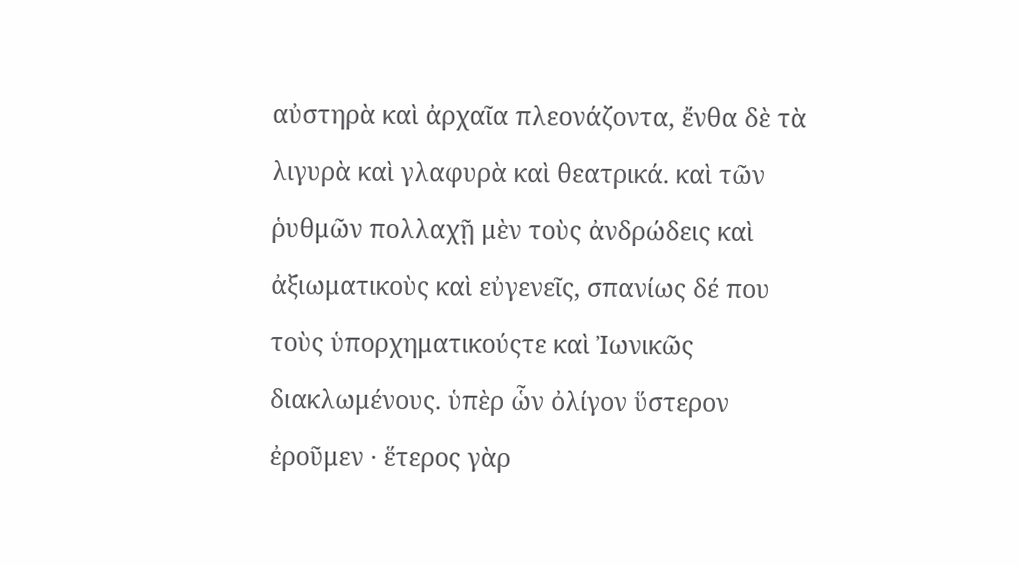αὐστηρὰ καὶ ἀρχαῖα πλεονάζοντα, ἔνθα δὲ τὰ λιγυρὰ καὶ γλαφυρὰ καὶ θεατρικά. καὶ τῶν ῥυθμῶν πολλαχῇ μὲν τοὺς ἀνδρώδεις καὶ ἀξιωματικοὺς καὶ εὐγενεῖς, σπανίως δέ που τοὺς ὑπορχηματικούςτε καὶ Ἰωνικῶς διακλωμένους. ὑπὲρ ὧν ὀλίγον ὕστερον ἐροῦμεν · ἕτερος γὰρ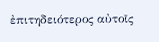ἐπιτηδειότερος αὐτοῖς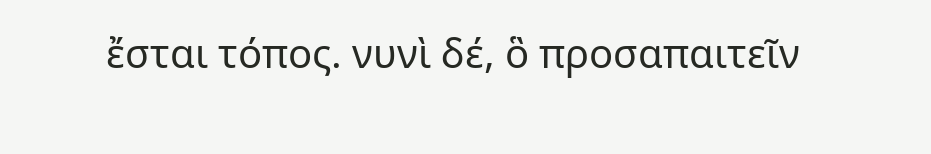ἔσται τόπος. νυνὶ δέ, ὃ προσαπαιτεῖν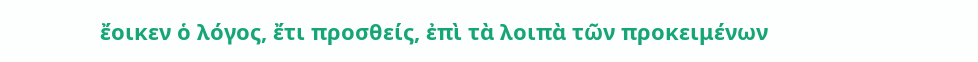ἔοικεν ὁ λόγος, ἔτι προσθείς, ἐπὶ τὰ λοιπὰ τῶν προκειμένων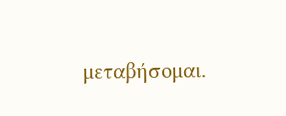μεταβήσομαι.